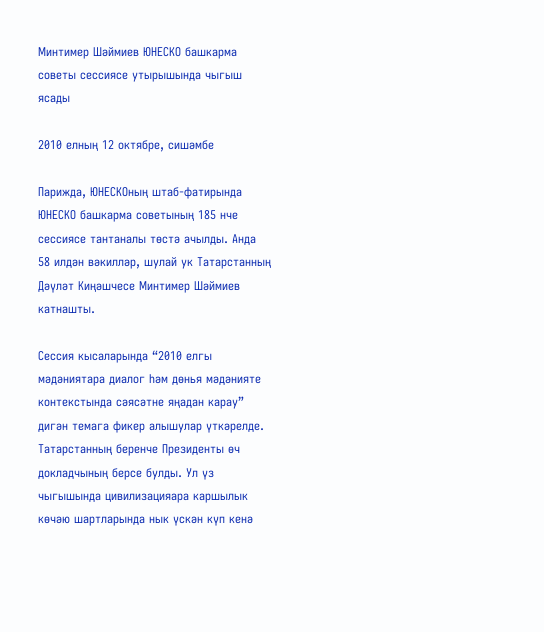Минтимер Шәймиев ЮНЕСКО башкарма советы сессиясе утырышында чыгыш ясады

2010 елның 12 октябре, сишәмбе

Парижда, ЮНЕСКОның штаб-фатирында ЮНЕСКО башкарма советының 185 нче сессиясе тантаналы төстә ачылды. Анда 58 илдән вәкилләр, шулай ук Татарстанның Дәүләт Киңәшчесе Минтимер Шәймиев катнашты.

Сессия кысаларында “2010 елгы мәдәниятара диалог һәм дөнья мәдәнияте контекстында сәясәтне яңадан карау” дигән темага фикер алышулар үткәрелде. Татарстанның беренче Президенты өч докладчының берсе булды. Ул үз чыгышында цивилизацияара каршылык көчәю шартларында нык үскән күп кенә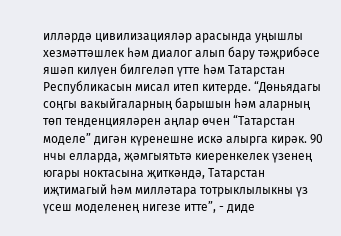илләрдә цивилизацияләр арасында уңышлы хезмәттәшлек һәм диалог алып бару тәҗрибәсе яшәп килүен билгеләп үтте һәм Татарстан Республикасын мисал итеп китерде. “Дөньядагы соңгы вакыйгаларның барышын һәм аларның төп тенденцияләрен аңлар өчен “Татарстан моделе” дигән күренешне искә алырга кирәк. 90 нчы елларда, җәмгыятьтә киеренкелек үзенең югары ноктасына җиткәндә, Татарстан иҗтимагый һәм милләтара тотрыклылыкны үз үсеш моделенең нигезе итте”, - диде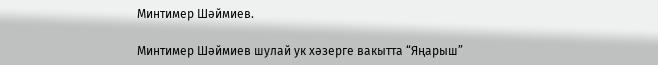Минтимер Шәймиев.

Минтимер Шәймиев шулай ук хәзерге вакытта “Яңарыш”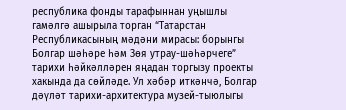республика фонды тарафыннан уңышлы гамәлгә ашырыла торган “Татарстан Республикасының мәдәни мирасы: борынгы Болгар шәһәре һәм Зөя утрау-шәһәрчеге” тарихи һәйкәлләрен яңадан торгызу проекты хакында да сөйләде. Ул хәбәр иткәнчә, Болгар дәүләт тарихи-архитектура музей-тыюлыгы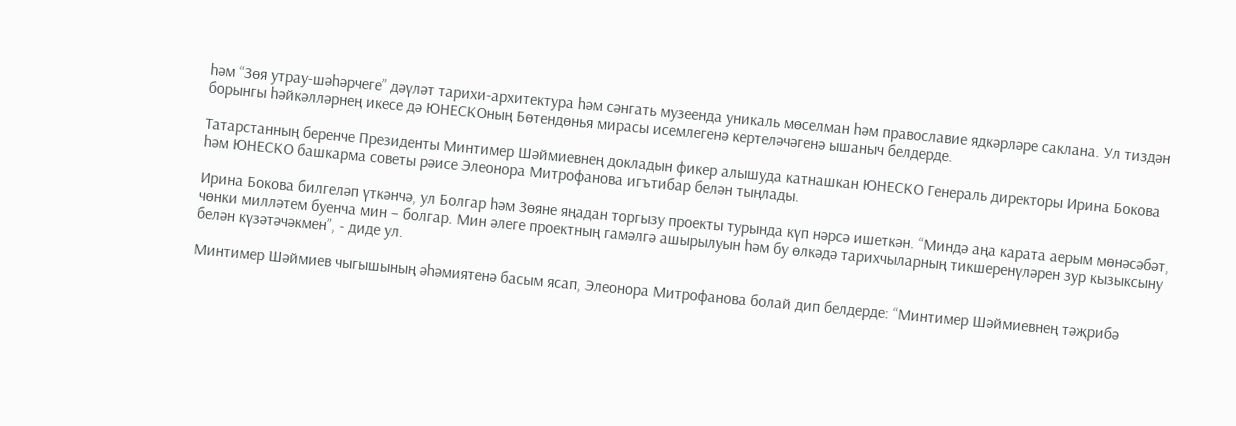һәм “Зөя утрау-шәһәрчеге” дәүләт тарихи-архитектура һәм сәнгать музеенда уникаль мөселман һәм православие ядкәрләре саклана. Ул тиздән борынгы һәйкәлләрнең икесе дә ЮНЕСКОның Бөтендөнья мирасы исемлегенә кертеләчәгенә ышаныч белдерде.

Татарстанның беренче Президенты Минтимер Шәймиевнең докладын фикер алышуда катнашкан ЮНЕСКО Генераль директоры Ирина Бокова һәм ЮНЕСКО башкарма советы рәисе Элеонора Митрофанова игътибар белән тыңлады.

Ирина Бокова билгеләп үткәнчә, ул Болгар һәм Зөяне яңадан торгызу проекты турында күп нәрсә ишеткән. “Миндә аңа карата аерым мөнәсәбәт, чөнки милләтем буенча мин – болгар. Мин әлеге проектның гамәлгә ашырылуын һәм бу өлкәдә тарихчыларның тикшеренүләрен зур кызыксыну белән күзәтәчәкмен”, - диде ул.

Минтимер Шәймиев чыгышының әһәмиятенә басым ясап, Элеонора Митрофанова болай дип белдерде: “Минтимер Шәймиевнең тәҗрибә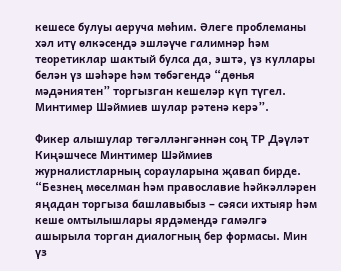кешесе булуы аеруча мөһим. Әлеге проблеманы хәл итү өлкәсендә эшләүче галимнәр һәм теоретиклар шактый булса да, эштә, үз куллары белән үз шәһәре һәм төбәгендә “дөнья мәдәниятен” торгызган кешеләр күп түгел. Минтимер Шәймиев шулар рәтенә керә”.

Фикер алышулар төгәлләнгәннән соң ТР Дәүләт Киңәшчесе Минтимер Шәймиев журналистларның сорауларына җавап бирде. “Безнең мөселман һәм православие һәйкәлләрен яңадан торгыза башлавыбыз – сәяси ихтыяр һәм кеше омтылышлары ярдәмендә гамәлгә ашырыла торган диалогның бер формасы. Мин үз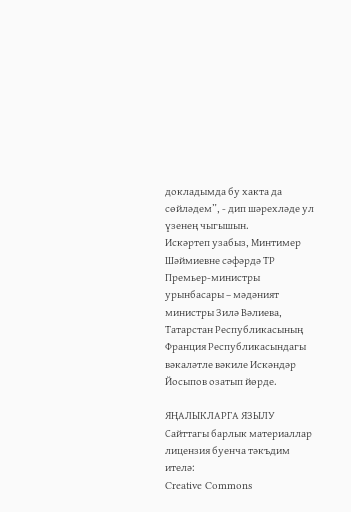докладымда бу хакта да сөйләдем”, - дип шәрехләде ул үзенең чыгышын.
Искәртеп узабыз, Минтимер Шәймиевне сәфәрдә ТР Премьер-министры урынбасары – мәдәният министры Зилә Вәлиева, Татарстан Республикасының Франция Республикасындагы вәкаләтле вәкиле Искәндәр Йосыпов озатып йөрде.

ЯҢАЛЫКЛАРГА ЯЗЫЛУ
Сайттагы барлык материаллар лицензия буенча тәкъдим ителә:
Creative Commons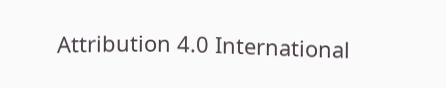Attribution 4.0 International